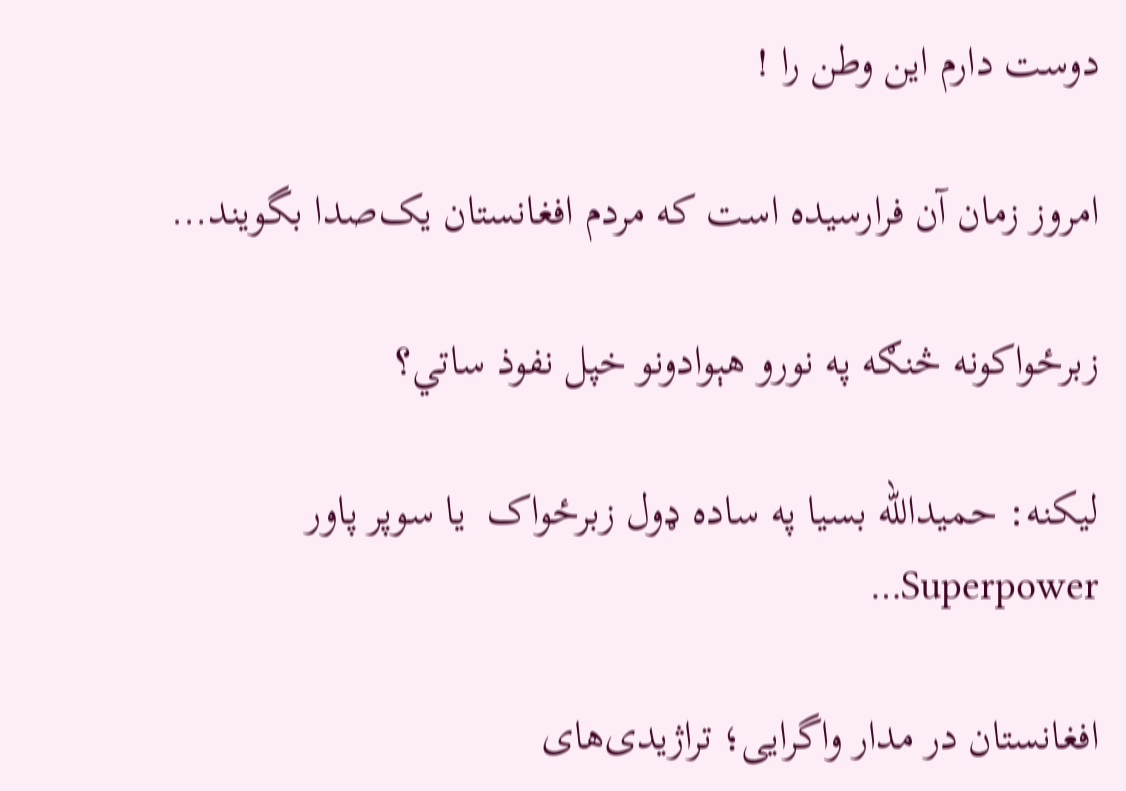دوست دارم این وطن را !

امروز زمان آن فرارسیده است که مردم افغانستان یک‌صدا بگویند…

زبرځواکونه څنګه په نورو هېوادونو خپل نفوذ ساتي؟

ليکنه: حميدالله بسيا په ساده ډول زبرځواک  يا سوپر پاور  Superpower…

افغانستان در مدار واگرایی؛ تراژیدی‌های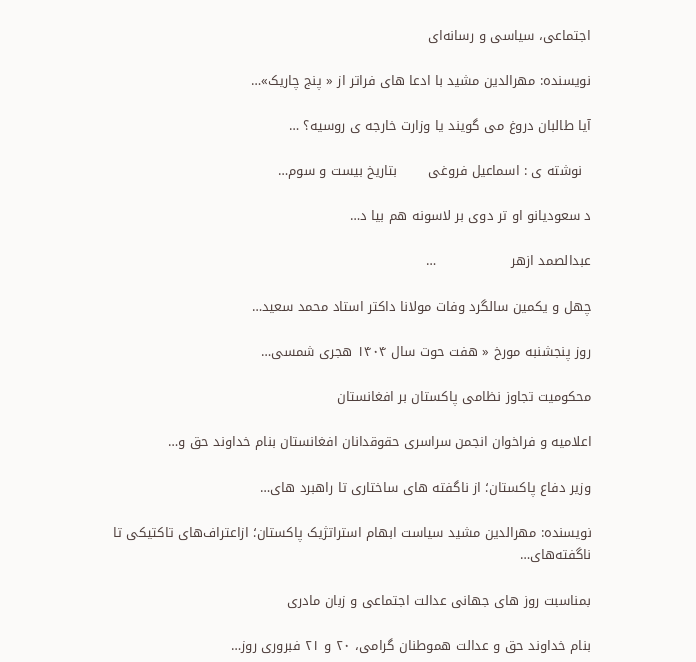اجتماعی، سیاسی و رسانه‌ای

نویسنده: مهرالدین مشید با ادعا های فراتر از « پنج چاریک»…

آیا طالبان دروغ می گویند یا وزارت خارجه ی روسیه؟ …

  نوشته ی : اسماعیل فروغی       بتاریخ بیست و سوم…

د سعوديانو او تر دوی بر لاسونه هم بيا د…

عبدالصمد ازهر                 …

چهل و یکمین سالگرد وفات مولانا داکتر استاد محمد سعید…

روز پنجشنبه مورخ « هفت حوت سال ۱۴۰۴ هجری شمسی…

محکومیت تجاوز نظامی پاکستان بر افغانستان

اعلامیه و فراخوان انجمن سراسری حقوقدانان افغانستان بنام خداوند حق و…

وزیر دفاع پاکستان؛ از ناگفته های ساختاری تا راهبرد های…

نویسنده: مهرالدین مشید سیاست ابهام استراتژیک پاکستان؛ ازاعتراف‌های تاکتیکی تا ناگفته‌های…

بمناسبت روز های جهانی عدالت اجتماعی و زبان مادری

بنام خداوند حق و عدالت هموطنان گرامی، ۲۰ و ۲۱ فبروری روز…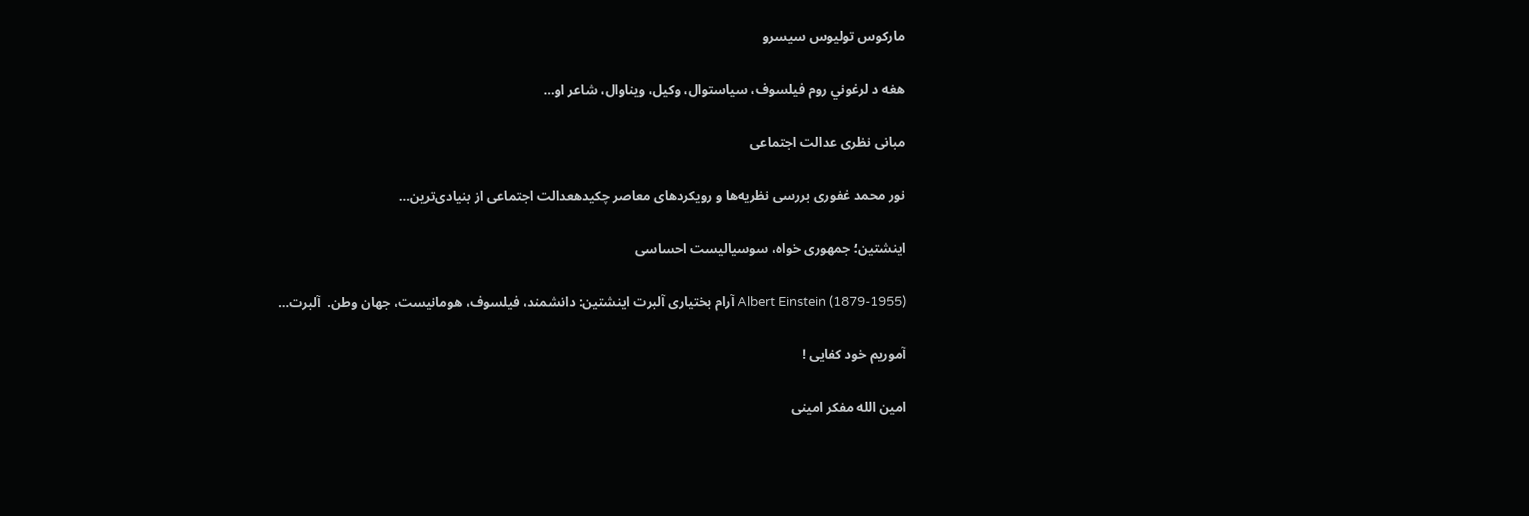مارکوس تولیوس سیسرو

هغه د لرغوني روم فیلسوف، سیاستوال، وکیل، ویناوال، شاعر او…

مبانی نظری عدالت اجتماعی

نور محمد غفوری بررسی نظریه‌ها و رویکردهای معاصر چکیدهعدالت اجتماعی از بنیادی‌ترین…

اینشتین؛ جمهوری خواه، سوسیالیست احساسی

Albert Einstein (1879-1955) آرام بختیاری آلبرت اینشتین: دانشمند، فیلسوف، هومانیست، جهان وطن.  آلبرت…

آموریم خود کفایی !

امین الله مفکر امینی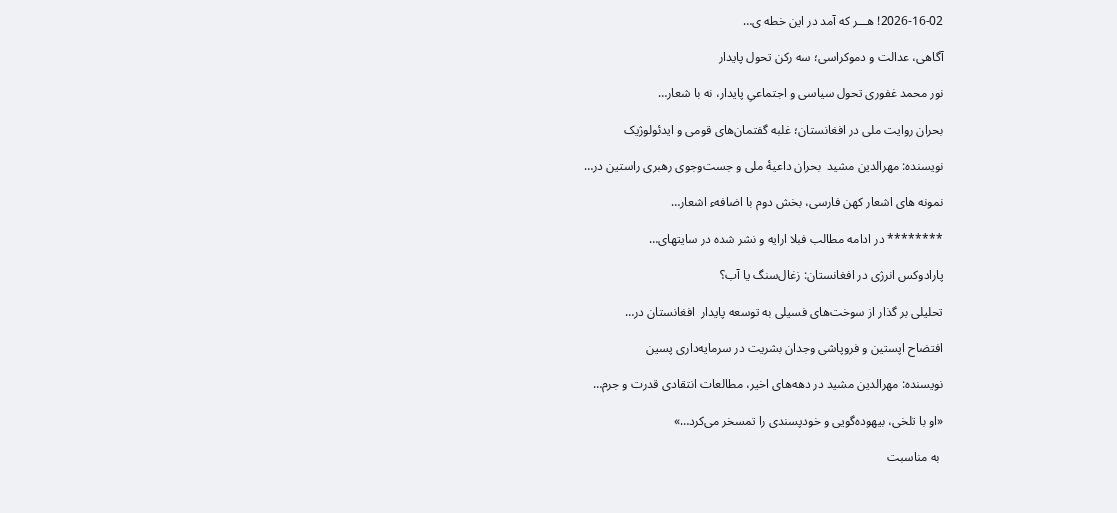2026-16-02! هـــر که آمد در این خطه ی…

آگاهی، عدالت و دموکراسی؛ سه رکن تحول پایدار

نور محمد غفوری تحول سیاسی و اجتماعیِ پایدار، نه با شعار…

بحران روایت ملی در افغانستان؛ غلبه گفتمان‌های قومی و ایدئولوژیک

نویسنده: مهرالدین مشید  بحران داعیهٔ ملی و جست‌وجوی رهبری راستین در…

نمونه های اشعار کهن فارسی، بخش دوم با اضافهء اشعار…

******** در ادامه مطالب فبلا ارايه و نشر شده در سایتهای…

پارادوکس انرژی در افغانستان: زغال‌سنگ یا آب؟

تحلیلی بر گذار از سوخت‌های فسیلی به توسعه پایدار  افغانستان در…

افتضاح اپستین و فروپاشی وجدان بشریت در سرمایه‌داری پسین

نویسنده: مهرالدین مشید در دهه‌های اخیر، مطالعات انتقادی قدرت و جرم…

«او با تلخی، بیهوده‌گویی و خودپسندی را تمسخر می‌کرد…»

 به مناسبت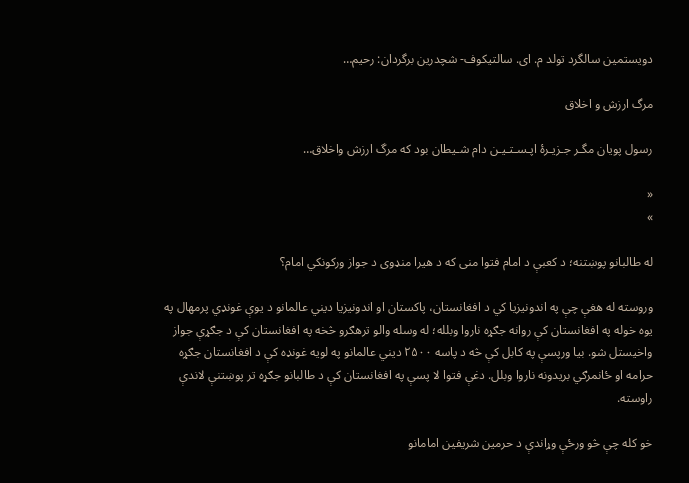دویستمین سالگرد تولد م. ای. سالتیکوف- شچدرین برگردان: رحیم…

مرگ ارزش و اخلاق

رسول پویان مگـر جـزیـرۀ اپـسـتـیـن دام شـیطان بود که مرگ ارزش واخلاق…

«
»

له طالبانو پوښتنه؛ د کعبې د امام فتوا منی که د هيرا منډوی د جواز ورکونکي امام؟

وروسته له هغې چې په اندونيزيا کي د افغانستان، پاکستان او اندونيزيا ديني عالمانو د يوې غونډي پرمهال په يوه خوله په افغانستان کې روانه جګړه ناروا وبلله؛ له وسله والو ترهګرو څخه په افغانستان کې د جګړې جواز واخيستل شو. بيا ورپسې په کابل کې څه د پاسه ۲۵۰۰ دیني عالمانو په لويه غونډه کې د افغانستان جګړه حرامه او ځانمرګي بريدونه ناروا وبلل. دغې فتوا لا پسې په افغانستان کې د طالبانو جګړه تر پوښتنې لاندې راوسته.

خو کله چې څو ورځې وړاندې د حرمين شريفين امامانو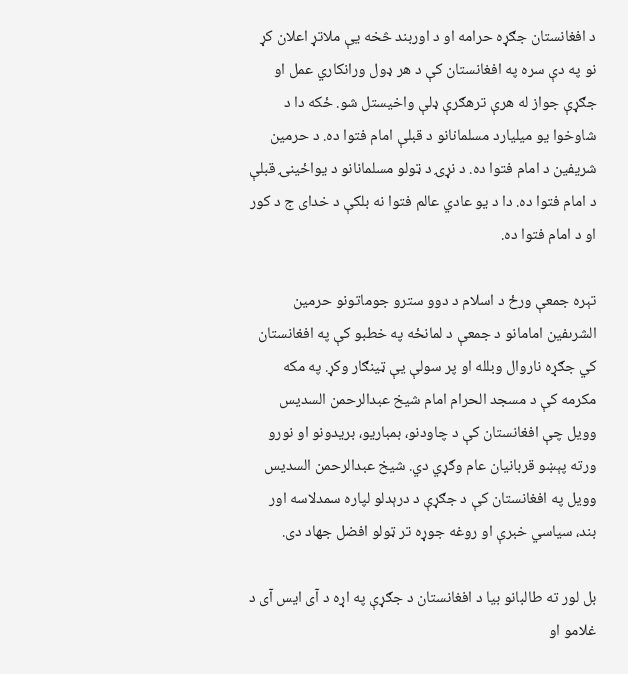د افغانستان جګړه حرامه او د اوربند څخه يې ملاتړ اعلان کړ نو په دې سره په افغانستان کې د هر ډول ورانکاري عمل او جګړې جواز له هرې ترهګرې ډلې واخيستل شو. ځکه دا د شاوخوا یو میلیارد مسلمانانو د قبلې امام فتوا ده. د حرمين شريفين د امام فتوا ده. د نړۍ د ټولو مسلمانانو د يواځينۍ قبلې د امام فتوا ده. دا د يو عادي عالم فتوا نه بلکې د خدای ج د کور او د امام فتوا ده.

تېره جمعې ورځ د اسلام د دوو سترو جوماتونو حرمين الشرىفين امامانو د جمعې د لمانځه په خطبو کې په افغانستان کي جګړه ناروال وبلله او پر سولې یې ټینګار وکړ. په مکه مکرمه کې د مسجد الحرام امام شيخ عبدالرحمن السديس وويل چې افغانستان کې د چاودنو، بمباریو، بریدونو او نورو ورته پېښو قربانیان عام وګړي دي. شيخ عبدالرحمن السديس وويل په افغانستان کې د جګړې د درېدلو لپاره سمدلاسه اور بند، سیاسي خبرې او روغه جوړه تر ټولو افضل جهاد دی.

بل لور ته طالبانو بيا د افغانستان د جګړې په اړه د آی ايس آی د غلامو او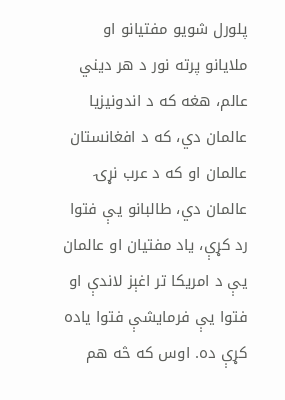پلورل شويو مفتيانو او ملايانو پرته نور د هر دیني عالم، هغه که د اندونيزيا عالمان دي، که د افغانستان عالمان او که د عرب نړۍ عالمان دي، طالبانو يې فتوا رد کړې، ياد مفتيان او عالمان يې د امريکا تر اغېز لاندې او فتوا يې فرمايشې فتوا ياده کړې ده. اوس که څه هم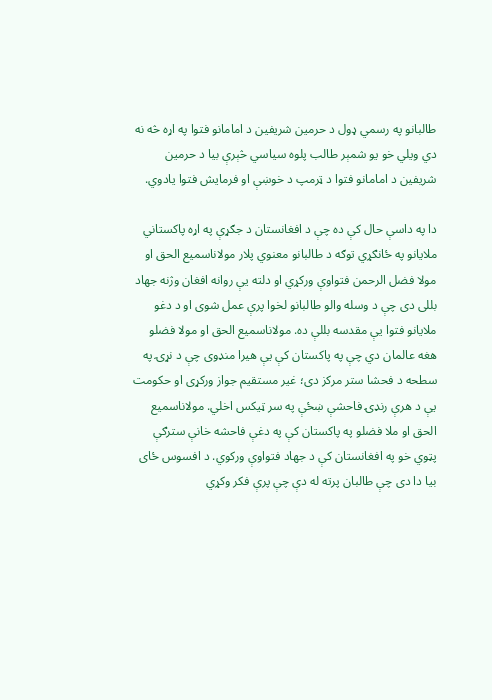طالبانو په رسمي ډول د حرمين شريفين د امامانو فتوا په اړه څه نه دي ويلي خو يو شمېر طالب پلوه سياسي څېرې بيا د حرمين شريفين د امامانو فتوا د ټرمپ د خوښې او فرمايش فتوا يادوي.

دا په داسې حال کې ده چې د افغانستان د جګړې په اړه پاکستاني ملايانو په ځانګړي توګه د طالبانو معنوي پلار مولاناسميع الحق او مولا فضل الرحمن فتواوې ورکړي او دلته يې روانه افغان وژنه جهاد بللی دی چې د وسله والو طالبانو لخوا پرې عمل شوی او د دغو ملايانو فتوا يې مقدسه بللې ده. مولاناسميع الحق او مولا فضلو هغه عالمان دي چې په پاکستان کې يې هيرا منډوی چې د نړۍ په سطحه د فحشا ستر مرکز دی؛ غير مستقيم جواز ورکړی او حکومت يې د هرې رنډۍ فاحشې ښځې په سر ټيکس اخلي. مولاناسميع الحق او ملا فضلو په پاکستان کې په دغې فاحشه خانې سترګې پټوي خو په افغانستان کې د جهاد فتواوې ورکوي. د افسوس ځای بيا دا دی چې طالبان پرته له دې چې پرې فکر وکړي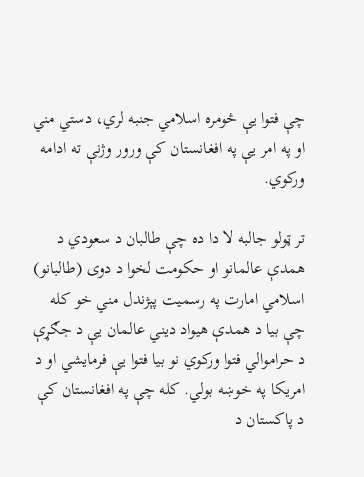چې فتوا يې څومره اسلامي جنبه لري، دستي مني او په امر يې په افغانستان کې ورور وژنې ته ادامه ورکوي.

تر ټولو جالبه لا دا ده چې طالبان د سعودي د همدې عالمانو او حکومت لخوا د دوی (طالبانو) اسلامي امارت په رسميت پېژندل مني خو کله چې بيا د همدې هيواد ديني عالمان يې د جګړې د حراموالي فتوا ورکوي نو بيا فتوا يې فرمايشي او د امریکا په خوښه بولي. کله چې په افغانستان کې د پاکستان د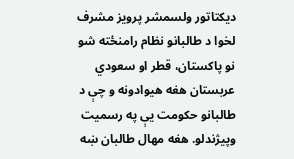دیکتاتور ولسمشر پرويز مشرف لخوا د طالبانو نظام رامنځته شو نو پاکستان، قطر او سعودي عربستان هغه هيوادونه و چې د طالبانو حکومت يې په رسميت وپيژندلو. هغه مهال طالبان ښه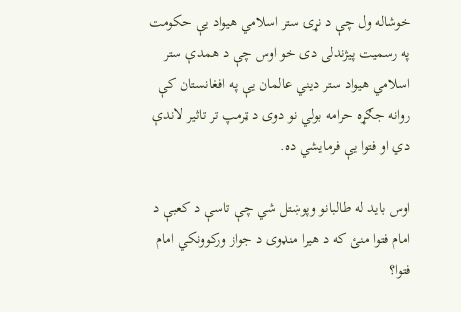خوشاله ول چې د نړۍ ستر اسلامي هيواد يې حکومت په رسميت پيژندلی دی خو اوس چې د همدې ستر اسلامي هيواد ستر ديني عالمان يې په افغانستان کې روانه جګړه حرامه بولي نو دوی د ټرمپ تر تاثير لاندې دي او فتوا يې فرمايشي ده.

اوس بايد له طالبانو وپوښتل شي چې تاسې د کعبې د امام فتوا منئ که د هيرا منډوی د جواز ورکوونکي امام فتوا؟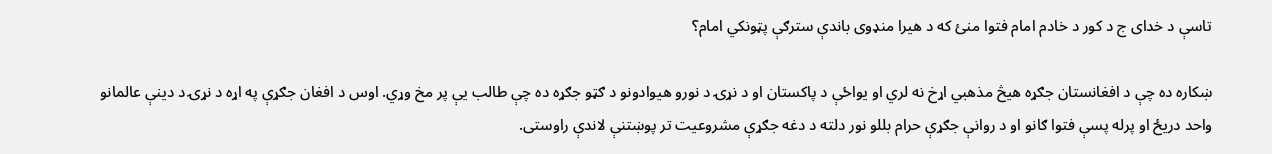تاسې د خدای ج د کور د خادم امام فتوا منئ که د هيرا منډوی باندې سترګې پټونکي امام؟

ښکاره ده چې د افغانستان جګړه هيڅ مذهبي اړخ نه لري او يواځې د پاکستان او د نړۍ د نورو هيوادونو د ګټو جګړه ده چې طالب يې پر مخ وړي. اوس د افغان جګړې په اړه د نړۍ د دینې عالمانو واحد دریځ او پرله پسې فتوا ګانو او د روانې جګړې حرام بللو نور دلته د دغه جګړې مشروعیت تر پوښتنې لاندې راوستی.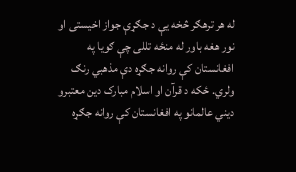له هر ترهګر څخه يې د جګړې جواز اخيستی او نور هغه باور له منځه تللی چې ګويا په افغانستان کې روانه جګړه دې مذهبي رنګ ولري. ځکه د قرآن او اسلام مبارک دين معتبرو ديني عالمانو په افغانستان کې روانه جګړه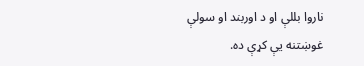ناروا بللې او د اوربند او سولې غوښتنه يې کړې ده.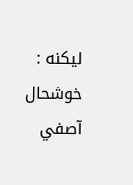لیکنه : خوشحال آصفي